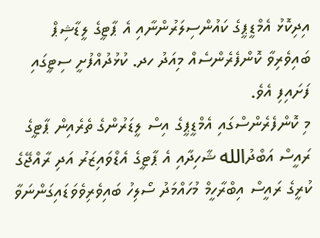އިދިކޮޅު އެމްޑީޕީގެ ކައުންސިލަރުންނާއި އެ ޕާޓީގެ ލީޑާޝިޕް ބައިވެރިވާ ކޮންފެރެންސެއް މިއަދު ހދ. ކުޅުދުއްފުށީ ސިޓީގައި ފަށައިފި އެވެ.
މި ކޮންފެރެންސްގައި އެމްޑީޕީގެ އިސް ލީޑަރުންގެ ތެރެއިން ޕާޓީގެ ރައީސް އަބްދުالله ޝާހިދާއި އެ ޕާޓީގެ އެޑްވައިޒަރު އަދި ރާއްޖޭގެ ކުރީގެ ރައީސް އިބްރާހީމް މުހައްމަދު ސޯލިހު ބައިވެރިވެވަޑައިގަންނަވާ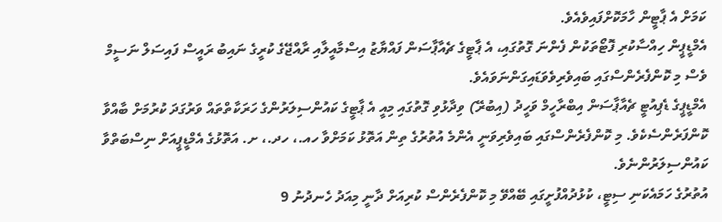ކަމަށް އެ ޕާޓީން ހާމަކޮށްފައިވެއެވެ.
އެމްޑީޕީން ހިއްސާކުރި ފޮޓޯތަކުން ފެންނަ ގޮތުގައި، އެ ޕާޓީގެ ޗެއާޕާސަން ފައްޔާޒު އިސްމާއީލާއި ރާއްޖޭގެ ކުރީގެ ނައިބު ރައީސް ފައިސަލް ނަސީމް ވެސް މި ކޮންފެރެންސްގައި ބައިވެރިވެވަޑައިގަންނަވައެވެ.
އެމްޑީޕީގެ ޑެޕިއުޓީ ޗެއާޕާސަން އިބްރާހީމް ވަހީދު (އިބުރޭ) ވިދާޅުވި ގޮތުގައި މިއީ އެ ޕާޓީގެ ކައުންސިލަރުންގެ ހަރަކާތްތައް ވަރުގަދަ ކުރުމަށް ބާއްވާ ކޮންފަރެންސެކެވެ. މި ކޮންފެރެންސްގައި ބައިވެރިވަނީ އެންމެ އުތުރުގެ ތިން އަތޮޅު ކަމަށްވާ ހއ.، ހދ.، ށ. އަތޮޅުގެ އެމްޑީޕީއަށް ނިސްބަތްވާ ކައުންސިލަރުންނެވެ.
އުތުރުގެ ހަމައެކަނި ސިޓީ، ކުޅުދުއްފުށީގައި ބޭއްވޭ މި ކޮންފެރެންސް ކުރިއަށް ދާނީ މިއަދު ހެނދުނު 9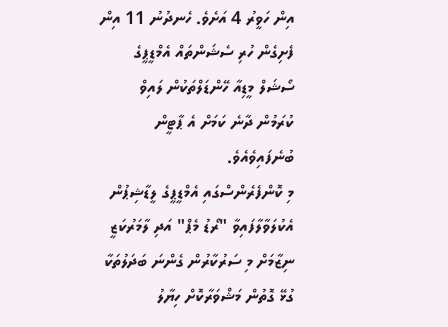އިން ހަވީރު 4 އަށެވެ. ހެނދުނު 11 އިން ފެށިގެން ހުރި ސެޝަންތައް އެމްޑީޕީގެ ސޯޝަލް މީޑިއާ ހޭންޑަލްތަކުން ލައިވް ކުރަމުން ދާނެ ކަމަށް އެ ޕާޓީން ބުނެފައިވެއެވެ.
މި ކޮންފެރެންސްގައި އެމްޑީޕީގެ ލީޑާޝިޕުން އެކުލަވާލާފައިވާ "ރޯޑު މެޕް" އަދި ލާމަރުކަޒީ ނިޒާމަށް މި ސަރުކާރުން ގެންނަ ބަދަލުތަކާ ގުޅޭ ގޮތުން މަޝްވަރާކޮށް ހިޔާލު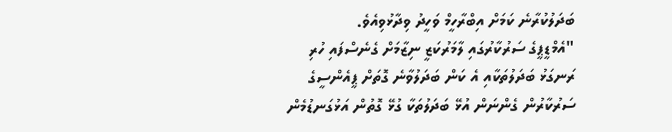ބަދަލުކުރާނެ ކަމަށް އިބްރާހީމް ވަހީދު ވިދާޅުވިއެވެ.
"އެމްޑީޕީގެ ސަރުކާރުގައި ލާމަރުކަޒީ ނިޒާމަށް ގެނެސްފައި ހުރި ރަނގަޅު ބަދަލުތަކާއި އެ ކަން ބަދަލުވާނެ ގޮތަށް ޕީއެންސީގެ ސަރުކާރުން ގެންނަން އުޅޭ ބަދަލުތަކާ ގުޅޭ ގޮތުން އަޅުގަނޑުމެން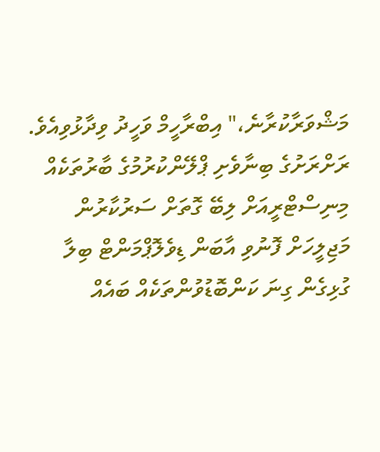މަޝްވަރާކުރާނެ،" އިބްރާހީމް ވަހީދު ވިދާޅުވިއެވެ.
ރަށްރަށުގެ ބިނާވެށި ޕްލޭންކުރުމުގެ ބާރުތަކެއް މިނިސްޓްރީއަށް ލިބޭ ގޮތަށް ސަރުކާރުން މަޖިލީހަށް ފޮނުވި އާބަން ޑިވެލޮޕްމަންޓް ބިލާ ގުޅިގެން ގިނަ ކަންބޮޑުވުންތަކެއް ބައެއް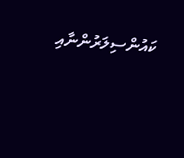ކައުންސިލަރުންނާއި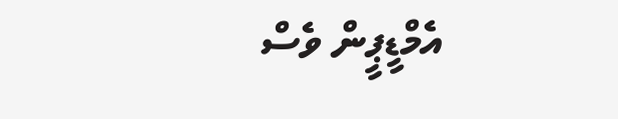އެމްޑީޕީން ވެސް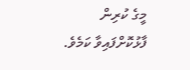މީގެ ކުރިން ފާޅުކޮށްފައިވާ ކަމެވެ.